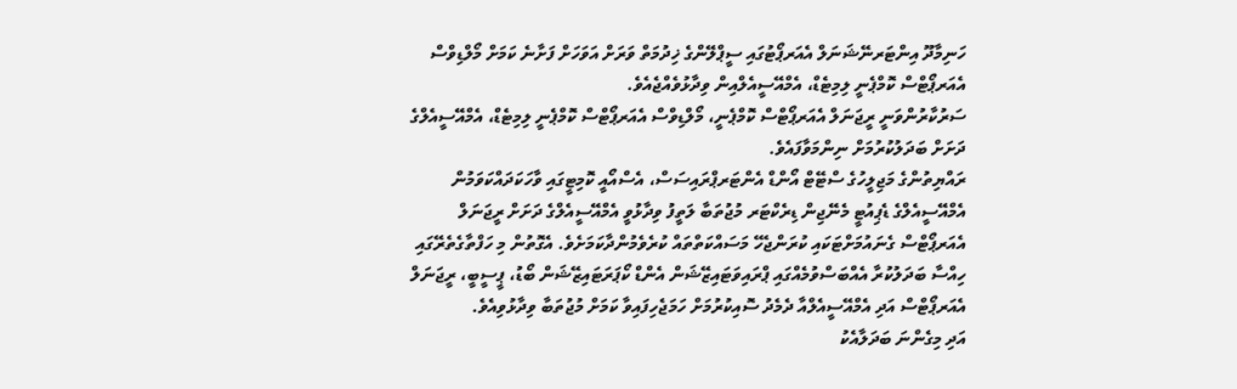ހަނިމާދޫ އިންޓަރނޭޝަނަލް އެއަރޕޯޓުގައި ސީޕްލޭންގެ ޚިދުމަތް ވަރަށް އަވަހަށް ފަށާނެ ކަމަށް މޯލްޑިވްސް އެއަރޕޯޓްސް ކޮމްޕެނީ ލިމިޓެޑް، އެމްއޭސީއެލްއިން ވިދާޅުވެއްޖެއެވެ.
ސަރުކާރުންވަނީ ރީޖަނަލް އެއަރޕޯޓްސް ކޮމްޕެނީ، މޯލްޑިވްސް އެއަރޕޯޓްސް ކޮމްޕެނީ ލިމިޓެޑް، އެމްއޭސީއެލްގެ ދަށަށް ބަދަލުކުރުމަށް ނިންމަވާފައެވެ.
ރައްޔިތުންގެ މަޖިލީހުގެ ސްޓޭޓް އޯންޑް އެންޓަރޕްރައިސަސް، އެސްއޯއީ ކޮމިޓީގައި ވާހަކަދައްކަވަމުން އެމްއޭސީއެލްގެ ޑެޕިއުޓީ މެނޭޖިން ޑިރެކްޓަރ މުޖުތަބާ ލަތީފު ވިދާޅުވީ އެމްއޭސީއެލްގެ ދަށަށް ރީޖަނަލް އެއަރޕޯޓްސް ގެނައުމަށްޓަކައި ކުރަންޖެހޭ މަސައްކަތްތައް ކުރެވެމުންދާކަމަށެވެ. އެގޮތުން މި ހަފްތާގެތެރޭގައި ހިއްސާ ބަދަލުކުރާ އެއްބަސްވުމެއްގައި ޕްރައިވަޓައިޒޭޝަން އެންޑް ކޯޕަރަޓައިޒޭޝަން ބޯޑު، ޕީސީބީ، ރީޖަނަލް އެއަރޕޯޓްސް އަދި އެމްއޭސީއެލްއާ ދެމެދު ސޮއިކުރުމަށް ހަމަޖެހިފައިވާ ކަމަށް މުޖުތަބާ ވިދާޅުވިއެވެ.
އަދި މިގެންނަ ބަދަލާއެކު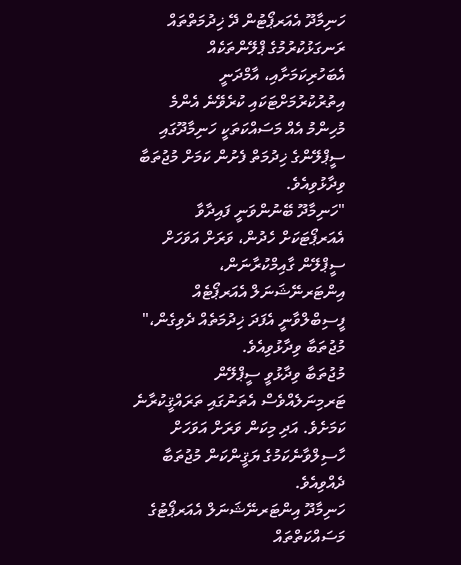ހަނިމާދޫ އެއަރޕޯޓުން ދޭ ޚިދުމަތްތައް ރަނގަޅުކުރުމުގެ ޕްލޭންތަކެއް އެބަހުރިކަމަށާއި، އާމްދަނީ އިތުރުކުރުމަށްޓަކައި ކުރެވޭނެ އެންމެ މުހިންމު އެއް މަސައްކަތަކީ ހަނިމާދޫގައި ސީޕްލޭންގެ ޚިދުމަތް ފެށުން ކަމަށް މުޖުތަބާ ވިދާޅުވިއެވެ.
"ހަނިމާދޫ ބޭނުންވަނީ ފައިދާވާ އެއަރޕޯޓަކަށް ހެދުން، ވަރަށް އަވަހަށް ސީޕްލޭން ގާއިމްކުރާނަން، އިންޓަރނޭޝަނަލް އެއަރޕޯޓެއް ފީސިބްލްވާނީ އެފަދަ ޚިދުމަތެއް ދެވިގެން،" މުޖުތަބާ ވިދާޅުވިއެވެ.
މުޖުތަބާ ވިދާޅުވީ ސީޕްލޭން ޓަރމިނަލެއްވެސް އެތަނުގައި ތަރައްޤީކުރާނެ ކަމަށެވެ. އަދި މިކަން ވަރަށް އަވަހަށް ހާސިލްވާނެކަމުގެ ޔަޤީންކަން މުޖުތަބާ ދެއްވިއެވެ.
ހަނިމާދޫ އިންޓަރނޭޝަނަލް އެއަރޕޯޓުގެ މަސައްކަތްތައް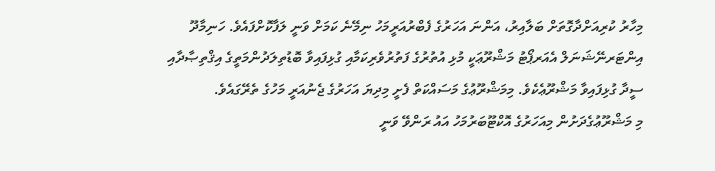މިހާރު ކުރިއަށްދާގޮތަށް ބަލާއިރު، އަންނަ އަހަރުގެ ފެބްރުއަރީމަހު ނިމޭނެ ކަމަށް ވަނީ ލަފާކޮށްފައެވެ. ހަނިމާދޫ އިންޓަރނޭޝަނަލް އެއަރޕޯޓު މަޝްރޫޢަކީ މުޅި އުތުރުގެ ފަތުރުވެރިކަމާއި ގުޅިފައިވާ ބޮޑުތިލަދުންމަތީގެ އިޤްތިޞާދާއި ސީދާ ގުޅިފައިވާ މަޝްރޫޢެކެވެ. މިމަޝްރޫޢުގެ މަސައްކަތް ފެށީ މިދިޔަ އަހަރުގެ ޖެނުއަރީ މަހުގެ ތެރޭގައެވެ.
މި މަޝްރޫޢުގެދަށުން މިއަހަރުގެ އޮކްޓޫބަރުމަހު އައު ރަންވޭ ވަނީ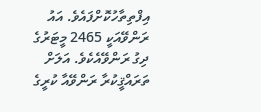އިފްތިތާހުކޮށްފައެވެ. އައު ރަންވޭއަކީ 2465 މީޓަރުގެ ދިގު ރަންވޭއެކެވެ. އަލަށް ތަރައްޤީކުރާ ރަންވޭއާ ކުރީގެ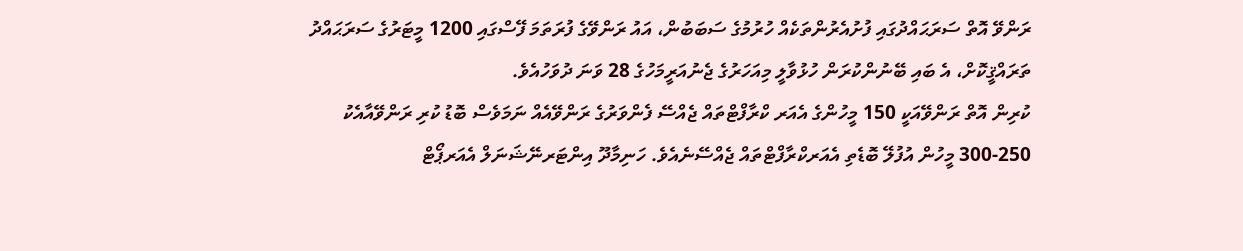ރަންވޭ އޮތް ސަރަޙައްދުގައި ފުށުއެރުންތަކެއް ހުރުމުގެ ސަބަބުން، އައު ރަންވޭގެ ފުރަތަމަ ފޭސްގައި 1200 މީޓަރުގެ ސަރަޙައްދު ތަރައްޤީކޮށް، އެ ބައި ބޭނުންކުރަން ހުޅުވާލީ މިއަހަރުގެ ޖެނުއަރީމަހުގެ 28 ވަނަ ދުވަހުއެވެ.
ކުރިން އޮތް ރަންވޭއަކީ 150 މީހުންގެ އެއަރ ކްރާފްޓްތައް ޖެއްސޭ ފެންވަރުގެ ރަންވޭއެއް ނަމަވެސް ބޮޑު ކުރި ރަންވޭއާއެކު 250-300 މީހުން އުފުލޭ ބޮޑެތި އެއަރކްރާފްޓްތައް ޖެއްސޭނެއެވެ. ހަނިމާދޫ އިންޓަރނޭޝަނަލް އެއަރޕޯޓް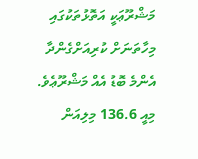މަޝްރޫޢަކީ އަތޮޅުތަކުގައި މިހާތަނަށް ކުރިއަށްގެންދާ އެންމެ ބޮޑު އެއް މަޝްރޫޢެވެ. މިއީ 136.6 މިލިއަން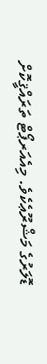ޑޮލަރުގެ މަޝްރޫޢެކެވެ. މިއެއަރޕޯޓް ތަރައްޤީކޮށް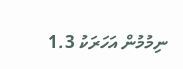ނިމުމުން އަހަރަކު 1.3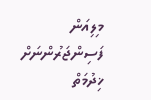މިލިއަން ފަސިންޖަރުންނަށް ޚިދުމަތް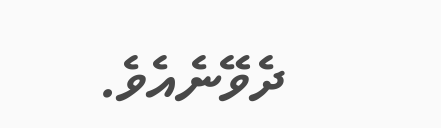ދެވޭނެއެވެ.